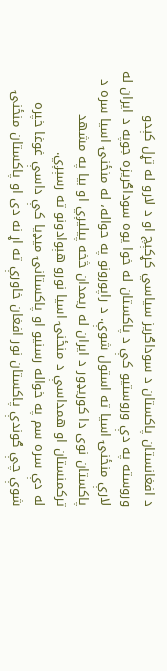د افغانستان پاکستان د سوداګریز سیاسي کړکېچ او د لارو له تړل کېدو وروسته په دې وروستیو کې د پاکستان له خوا یوه سوداګریزه جوپه د ایران له لارې منځنۍ اسیا ته استول شوې. د راپورونو په حواله، له منځنۍ اسیا سره د پاکستان نوی دا کوریډور د ایران له ریمدان څخه پیلیږي او بیا په مشهد ترکمنستان او همداسې د منځنۍ اسیا نورو هېوادونو ته رسېږي.
له دې سره سم په خواله رسنیو او پاکستانۍ میډیا کې داسې غوغا خپره شوې چې ګوندې پاکستان نور افغان خاورې ته اړ نه دی او پاکستان منځنۍ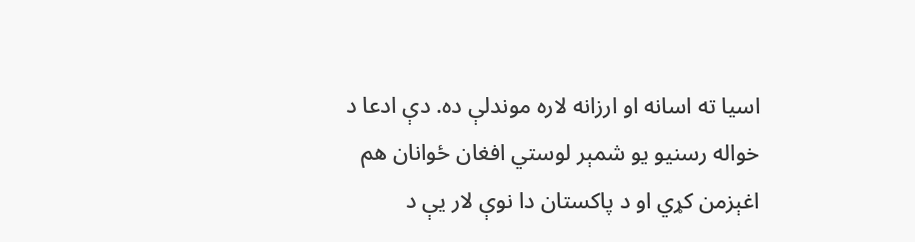اسیا ته اسانه او ارزانه لاره موندلې ده. دې ادعا د خواله رسنیو یو شمېر لوستي افغان ځوانان هم اغېزمن کړي او د پاکستان دا نوې لار یې د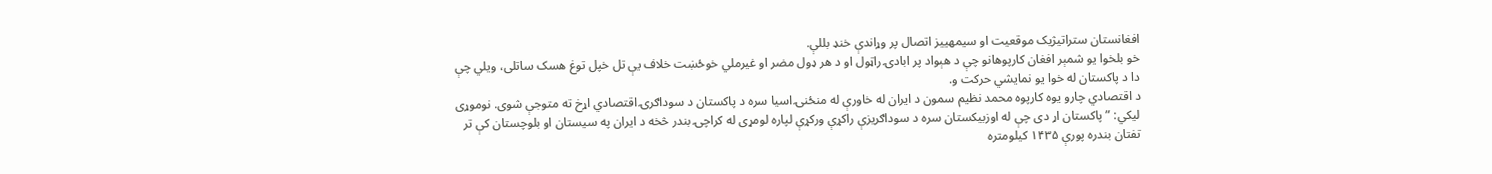افغانستان ستراتیژیک موقعیت او سیمهییز اتصال پر وړاندې خنډ بللې.
خو بلخوا یو شمېر افغان کارپوهانو چې د هېواد پر ابادۍ راټول او د هر ډول مضر او غیرملي خوځښت خلاف یې تل خپل توغ هسک ساتلی، ویلي چې دا د پاکستان له خوا یو نمایشي حرکت و.
د اقتصادي چارو یوه کارپوه محمد نظیم سمون د ایران له خاورې له منځنۍ اسیا سره د پاکستان د سوداګرۍ اقتصادي اړخ ته متوجې شوی. نوموړی لیکي: ” پاکستان اړ دی چې له اوزبیکستان سره د سوداګریزې راکړې ورکړې لپاره لومړی له کراچۍ بندر څخه د ایران په سیستان او بلوچستان کې تر تفتان بندره پورې ۱۴۳۵ کیلومتره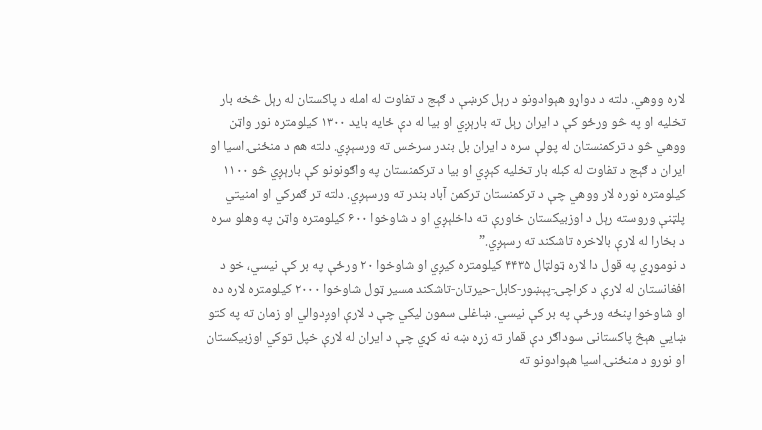لاره ووهي. دلته د دواړو هېوادونو د رېل کرښې د ګېج د تفاوت له امله د پاکستان له رېل څخه بار تخلیه او په څو ورځو کې د ایران رېل ته بارېږي او بیا له دې ځایه باید ۱۳۰۰ کیلومتره نور واټن ووهي څو د ترکمنستان له پولې سره د ایران بل بندر سرخس ته ورسېږي. دلته هم د منځنۍ اسیا او ایران د ګېج د تفاوت له کبله بار تخلیه کېږي او بیا د ترکمنستان په واګونونو کې بارېږي څو ۱۱۰۰ کیلومتره نوره لار ووهي چې د ترکمنستان ترکمن آباد بندر ته ورسېږي. دلته تر ګمرکي او امنیتي پلټنې وروسته رېل د اوزبیکستان خاورې ته داخلېږي او د شاوخوا ۶۰۰ کیلومتره واټن په وهلو سره د بخارا له لارې بالاخره تاشکند ته رسېږي.”
د نوموړي په قول دا لاره ټولټال ۴۴۳۵ کیلومتره کیږي او شاوخوا ۲۰ ورځې په بر کې نیسي، خو د افغانستان له لارې د کراچۍ-پېښور-کابل-حیرتان-تاشکند مسیر ټول شاوخوا ۲۰۰۰ کیلومتره لاره ده او شاوخوا پنځه ورځې په بر کې نیسي. ښاغلی سمون لیکي چې د لارې اوږدوالي او زمان ته په کتو ښایي هېڅ پاکستانی سوداګر دې قمار ته زړه ښه نه کړي چې د ایران له لارې خپل توکي اوزبیکستان او نورو د منځنۍ اسیا هېوادونو ته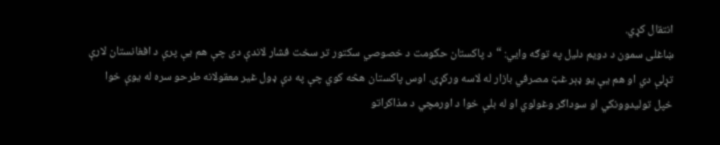انتقال کړي.
ښاغلی سمون د دویم دلیل په توګه وایي: “د پاکستان حکومت د خصوصي سکتور تر سخت فشار لاندې دی چې هم یې پرې د افغانستان لارې تړلې دي او هم یې یو ډېر غټ مصرفي بازار له لاسه ورکړی. اوس پاکستان هڅه کوي چې په دې ډول غیر معقولانه طرحو سره له یوې خوا خپل تولیدوونکي او سوداګر وغولوي او له بلې خوا د اورمچي د مذاکراتو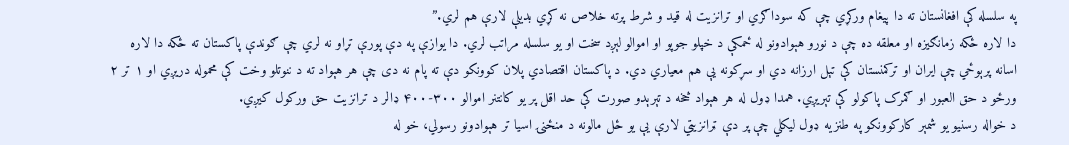په سلسله کې افغانستان ته دا پیغام ورکړي چې که سوداګري او ترانزیت له قید و شرط پرته خلاص نه کړي بدیلې لارې هم لري.”
دا لاره ځکه زمانګیزه او معلقه ده چې د نورو هېوادونو له ځمکې د خپلو جوپو او اموالو لېږد سخت او یو سلسله مراتب لري. دا یوازې په دې پورې تړاو نه لري چې ګوندې پاکستان ته ځکه دا لاره اسانه پرېوځي چې ایران او ترکمنستان کې تېل ارزانه دي او سړکونه یې هم معیاري دي. د پاکستان اقتصادي پلان کوونکو دې ته پام نه دی چې هر هېواد ته د ننوتلو وخت کې محموله دریږي او ۱ تر ۲ ورځو د حق العبور او ګمرک پاکولو کې تېریږي. همدا ډول له هر هېواد څخه د تېرېدو صورت کې حد اقل پر یو کانتنر اموالو ۳۰۰-۴۰۰ ډالر د ترانزیت حق ورکول کیږي.
د خواله رسنیو یو شمېر کارکوونکو په طنزیه ډول لیکلي چې پر دې ټرانزیټي لارې یې یو ځل مالونه د منځنۍ اسیا تر هېوادونو رسولي، خو له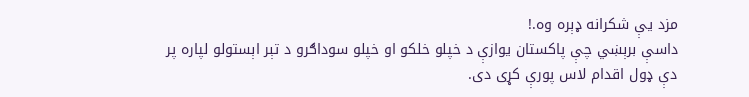مزد یې شکرانه ډېره وه.!
داسې برېښي چې پاکستان یوازې د خپلو خلکو او خپلو سوداګرو د تېر اېستولو لپاره پر دې ډول اقدام لاس پورې کړی دی.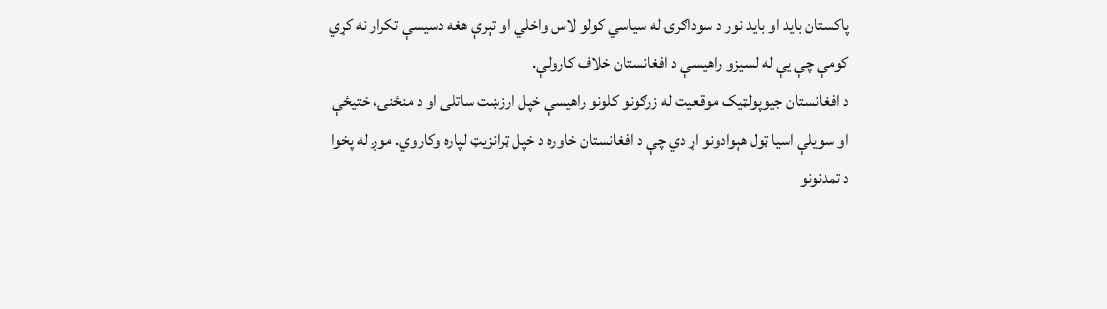پاکستان باید او باید نور د سوداګرۍ له سیاسي کولو لاس واخلي او تېرې هغه دسیسې تکرار نه کړي کومې چې یې له لسیزو راهیسې د افغانستان خلاف کارولې.
د افغانستان جیوپولټیک موقعیت له زرګونو کلونو راهیسې خپل ارزښت ساتلی او د منځنۍ، ختیځې او سویلې اسیا ټول هېوادونو اړ دي چې د افغانستان خاوره د خپل ټرانزیټ لپاره وکاروي. موږ له پخوا د تمدنونو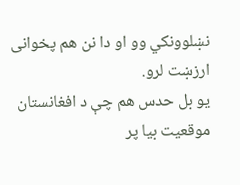نښلوونکي وو او دا نن هم پخوانی ارزښت لرو.
یو بل حدس هم چې د افغانستان موقعیت بیا پر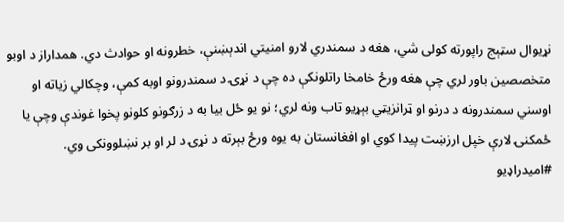نړیوال سټېج راپورته کولی شي، هغه د سمندري لارو امنیتي اندېښنې، خطرونه او حوادث دي. همداراز د اوبو متخصصین باور لري چې هغه ورځ خامخا راتلونکې ده چې د نړۍ د سمندرونو اوبه کمې، وچکالي زیاته او اوسني سمندرونه د درنو او ټرانزيټي بېړیو تاب ونه لري؛ نو یو ځل بیا به د زرګونو کلونو پخوا غوندې وچې یا ځمکنۍ لارې خپل ارزښت پیدا کوي او افغانستان به یوه ورځ بېرته د نړۍ د لر او بر نښلوونکی وي.
#امیدراډیو